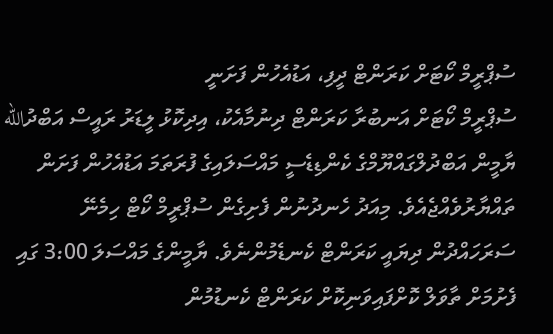ސުޕްރީމް ކޯޓަށް ކަރަންޓް ދީފި، އަޑުއެހުން ފަށަނީ
ސުޕްރީމް ކޯޓަށް އަނބުރާ ކަރަންޓް ދިނުމާއެކު، އިދިކޮޅު ލީޑަރު ރައީސް އަބްދުالله ޔާމީން އަބްދުލްގައްޔޫމްގެ ކެންޑިޑެސީ މައްސަލައިގެ ފުރަތަމަ އަޑުއެހުން ފަށަން ތައްޔާރުވެއްޖެއެވެ. މިއަދު ހެނދުނުން ފެށިގެން ސުޕްރީމް ކޯޓް ހިމެނޭ ސަރަހައްދުން ދިޔައީ ކަރަންޓް ކެނޑެމުންނެވެ. ޔާމީންގެ މައްސަލަ 3:00 ގައި ފެށުމަށް ތާވަލް ކޮށްފައިވަނިކޮށް ކަރަންޓް ކެނޑުމުން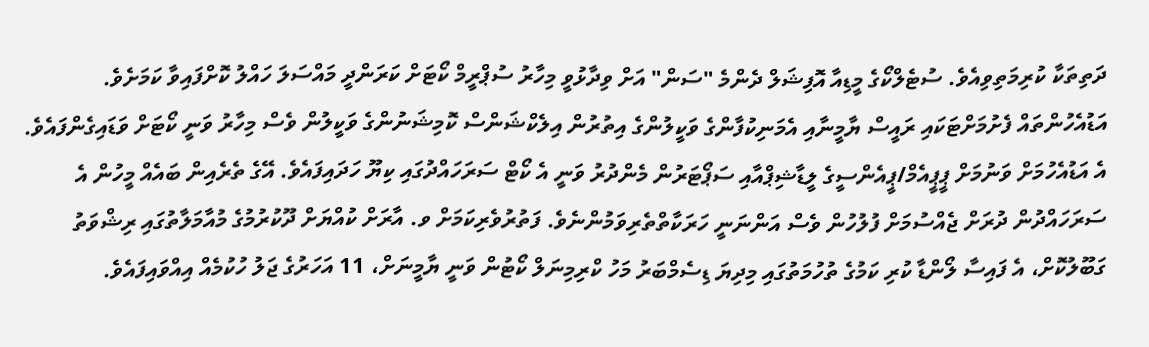ދަތިތަކާ ކުރިމަތިވިއެވެ. ސުޓެލްކޯގެ މީޑިއާ އޮފިޝަލް ދެންމެ "ސަން" އަށް ވިދާޅުވީ މިހާރު ސުޕްރީމް ކޯޓަށް ކަރަންދީ މައްސަލަ ހައްލު ކޮށްފައިވާ ކަމަށެވެ. އަޑުއެހުންތައް ފެށުމަށްޓަކައި ރައީސް ޔާމީނާއި އެމަނިކުފާންގެ ވަކީލުންގެ އިތުރުން އިލެކްޝަންސް ކޮމިޝަނުންގެ ވަކީލުން ވެސް މިހާރު ވަނީ ކޯޓަށް ވަޑައިގެންފައެވެ. އެ އަޑުއެހުމަށް ވަނުމަށް ޕީޕީއެމް/ޕީއެންސީގެ ލީޑާޝިޕްއާއި ސަޕޯޓަރުން މެންދުރު ވަނީ އެ ކޯޓް ސަރަހައްދުގައި ކިޔޫ ހަދައިފައެވެ. އޭގެ ތެރެއިން ބައެއް މީހުން އެ ސަރަހައްދުން ދުރަށް ޖެއްސުމަށް ފުލުހުން ވެސް އަންނަނީ ހަރަކާތްތެރިވަމުންނެވެ. ފަތުރުވެރިކަމަށް ވ. އާރަށް ކުއްޔަށް ދޫކުރުމުގެ މުއާމަލާތުގައި ރިޝްވަތު ގަބޫލުކޮށް، އެ ފައިސާ ލޯންޑާ ކުރި ކަމުގެ ތުހުމަތުގައި މިދިޔަ ޑިސެމްބަރު މަހު ކްރިމިނަލް ކޯޓުން ވަނީ ޔާމީނަށް، 11 އަހަރުގެ ޖަލު ހުކުމެއް އިއްވައިފައެވެ.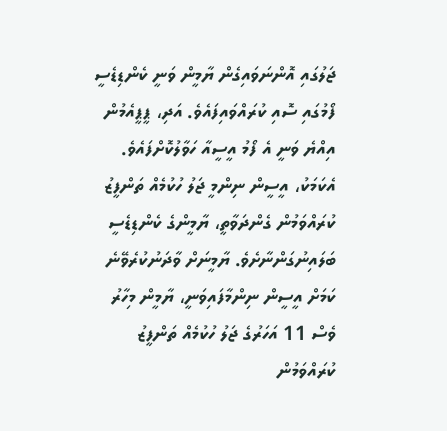ޖަލުގައި އޮންނަވައިގެން ޔާމީން ވަނީ ކެންޑިޑެސީ ފޯމުގައި ސޮއި ކުރައްވައިފައެވެ. އަދި، ޕީޕީއެމުން އިއްޔެ ވަނީ އެ ފޯމު އީސީއާ ހަވާލުކޮށްފައެވެ. އެކަމަކު، އީސީން ނިންމީ ޖަލު ހުކުމެއް ތަންފީޒު ކުރައްވަމުން ގެންދަވާތީ، ޔާމީންގެ ކެންޑިޑެސީ ބަލައިނުގަންނާށެވެ. ޔާމީނަށް ވާދަނުކުރެވޭނެ ކަމަށް އީސީން ނިންމާފައިވަނީ، ޔާމީން މިހާރު ވެސް 11 އަހަރުގެ ޖަލު ހުކުމެއް ތަންފީޒު ކުރައްވަމުން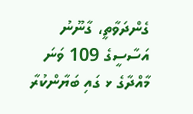ގެންދަވާތީ، ގާނޫނު އަސާސީގެ 109 ވަނަ މާއްދާގެ ޅ ގައި ބަޔާންކުރާ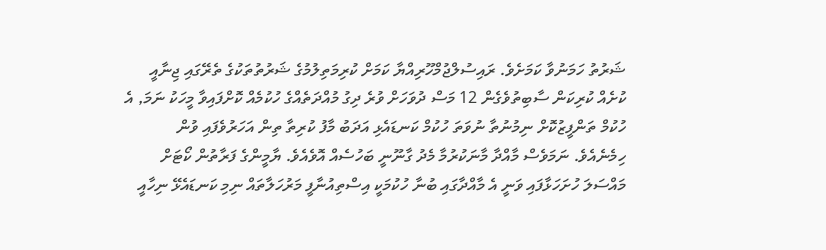ޝަރުތު ހަމަނުވާ ކަމަށެވެ. ރައިސުލްޖުމްހޫރިއްޔާ ކަމަށް ކުރިމަތިލުމުގެ ޝަރުތުތަކުގެ ތެރޭގައި ޖިނާއީ ކުށެއް ކުރިކަން ސާބިތުވެގެން 12 މަސް ދުވަހަށް ވުރެ ދިގު މުއްދަތެއްގެ ހުކުމެއް ކޮށްފައިވާ މީހަކު ނަމަ, އެ ހުކުމް ތަންފީޒުކޮށް ނިމުނުތާ ނުވަތަ ހުކުމް ކަނޑައެޅި އަދަބު މާފު ކުރިތާ ތިން އަހަރުވެފައި ވުން ހިމެނެއެވެ. ނަމަވެސް މާއްދާ މާނަކުރުމާ މެދު ގާނޫނީ ބަހުސެއް އޮވެއެވެ. ޔާމީންގެ ފަރާތުން ކޯޓަށް މައްސަލަ ހުށަހަޅާފައި ވަނީ އެ މާއްދާގައި ބުނާ ހުކުމަކީ އިސްތިއުނާފީ މަރުހަލާތައް ނިމި ކަނޑައެޅޭ ނިހާއީ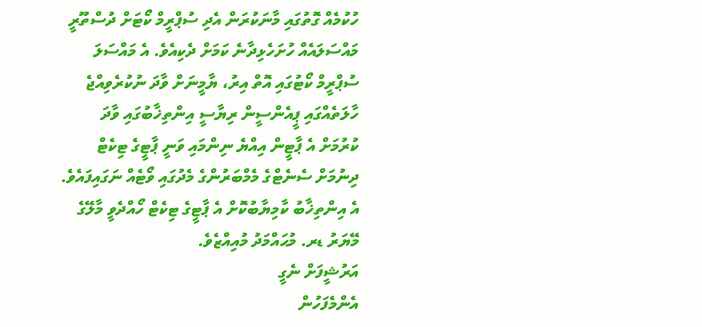ހުކުމެއް ގޮތުގައި މާނަކުރަން އެދި ސުޕްރީމް ކޯޓަށް ދުސްތޫރީ މައްސަލައެއް ހުށަހެޅިދާނެ ކަމަށް ދެކިއެވެ. އެ މައްސަލަ ސުޕްރީމް ކޯޓުގައި އޮތް އިރު، ޔާމީނަށް ވާދަ ނުކުރެވިއްޖެ ހާލަތެއްގައި ޕީއެންސީން ރިޔާސީ އިންތިޚާބުގައި ވާދަ ކުރުމަށް އެ ޕާޓީން އިއްޔެ ނިންމައި ވަނީ ޕާޓީގެ ޓިކެޓް ދިނުމަށް ސެނެޓްގެ މެމްބަރުންގެ މެދުގައި ވޯޓެއް ނަގައިފައެވެ. އެ އިންތިޚާބު ކާމިޔާބުކޮށް އެ ޕާޓީގެ ޓިކެޓް ހޯއްދެވީ މާލޭގެ މޭޔަރު ޑރ. މުޙައްމަދު މުއިއްޒެވެ.
އަރުޝީފަށް ނެގީ
އެންމެފަހުން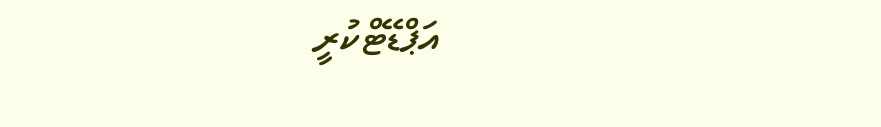އަޕްޑޭޓްކުރީ